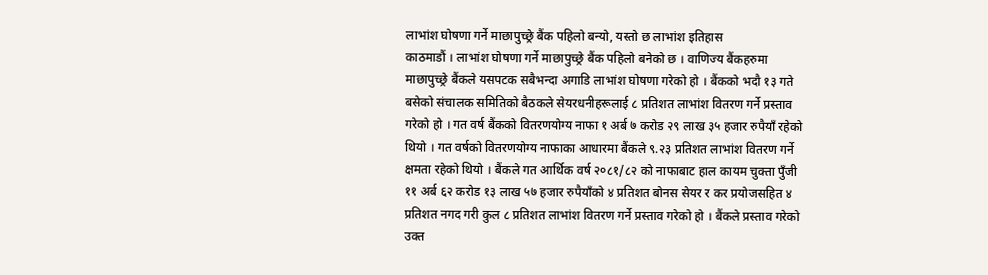लाभांश घोषणा गर्ने माछापुच्छ्रे बैंक पहिलो बन्यो, यस्तो छ लाभांश इतिहास
काठमाडौं । लाभांश घोषणा गर्ने माछापुच्छ्रे बैंक पहिलो बनेको छ । वाणिज्य बैंकहरुमा माछापुच्छ्रे बैंकले यसपटक सबैभन्दा अगाडि लाभांश घोषणा गरेको हो । बैंकको भदौ १३ गते बसेको संचालक समितिको बैठकले सेयरधनीहरूलाई ८ प्रतिशत लाभांश वितरण गर्ने प्रस्ताव गरेको हो । गत वर्ष बैंकको वितरणयोग्य नाफा १ अर्ब ७ करोड २९ लाख ३५ हजार रुपैयाँ रहेको थियो । गत वर्षको वितरणयोग्य नाफाका आधारमा बैंकले ९.२३ प्रतिशत लाभांश वितरण गर्ने क्षमता रहेको थियो । बैंकले गत आर्थिक वर्ष २०८१/८२ को नाफाबाट हाल कायम चुक्ता पुँजी ११ अर्ब ६२ करोड १३ लाख ५७ हजार रुपैयाँको ४ प्रतिशत बोनस सेयर र कर प्रयोजसहित ४ प्रतिशत नगद गरी कुल ८ प्रतिशत लाभांश वितरण गर्ने प्रस्ताव गरेको हो । बैंकले प्रस्ताव गरेको उक्त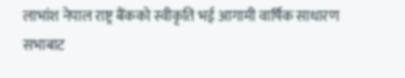लाभांश नेपाल राष्ट्र बैंकको स्वीकृति भई आगामी वार्षिक साधारण सभाबाट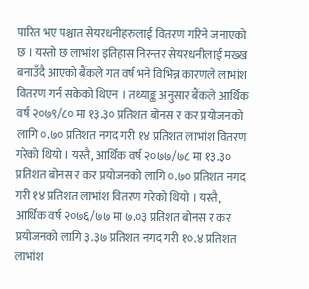पारित भए पश्चात सेयरधनीहरुलाई वितरण गरिने जनाएको छ । यस्तो छ लाभांश इतिहास निरन्तर सेयरधनीलाई मख्ख बनाउँदै आएको बैंकले गत वर्ष भने विभिन्न कारणले लाभांश वितरण गर्न सकेको थिएन । तथ्याङ्क अनुसार बैंकले आर्थिक वर्ष २०७९/८० मा १३.३० प्रतिशत बोनस र कर प्रयोजनको लागि ०.७० प्रतिशत नगद गरी १४ प्रतिशत लाभांश वितरण गरेको थियो । यस्तै, आर्थिक वर्ष २०७७/७८ मा १३.३० प्रतिशत बोनस र कर प्रयोजनको लागि ०.७० प्रतिशत नगद गरी १४ प्रतिशत लाभांश वितरण गरेको थियो । यस्तै, आर्थिक वर्ष २०७६/७७ मा ७.०३ प्रतिशत बोनस र कर प्रयोजनको लागि ३.३७ प्रतिशत नगद गरी १०.४ प्रतिशत लाभांश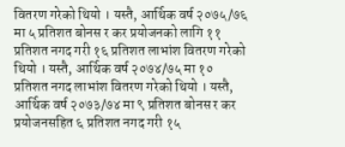वितरण गरेको थियो । यस्तै, आर्थिक वर्ष २०७५/७६ मा ५ प्रतिशत बोनस र कर प्रयोजनको लागि ११ प्रतिशत नगद गरी १६ प्रतिशत लाभांश वितरण गरेको थियो । यस्तै, आर्थिक वर्ष २०७४/७५ मा १० प्रतिशत नगद लाभांश वितरण गरेको थियो । यस्तै, आर्थिक वर्ष २०७३/७४ मा ९ प्रतिशत बोनस र कर प्रयोजनसहित ६ प्रतिशत नगद गरी १५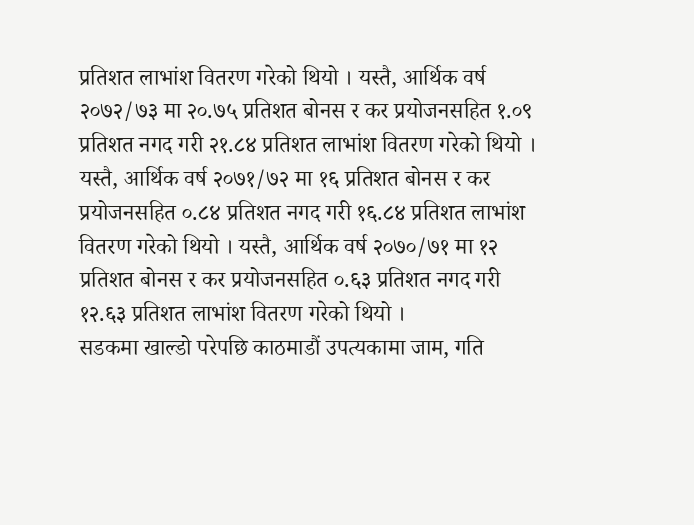प्रतिशत लाभांश वितरण गरेको थियो । यस्तै, आर्थिक वर्ष २०७२/७३ मा २०.७५ प्रतिशत बोनस र कर प्रयोजनसहित १.०९ प्रतिशत नगद गरी २१.८४ प्रतिशत लाभांश वितरण गरेको थियो । यस्तै, आर्थिक वर्ष २०७१/७२ मा १६ प्रतिशत बोनस र कर प्रयोजनसहित ०.८४ प्रतिशत नगद गरी १६.८४ प्रतिशत लाभांश वितरण गरेको थियो । यस्तै, आर्थिक वर्ष २०७०/७१ मा १२ प्रतिशत बोनस र कर प्रयोजनसहित ०.६३ प्रतिशत नगद गरी १२.६३ प्रतिशत लाभांश वितरण गरेको थियो ।
सडकमा खाल्डो परेपछि काठमाडौं उपत्यकामा जाम, गति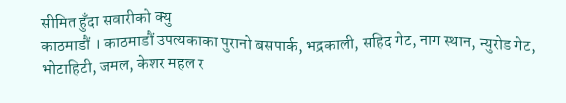सीमित हुँदा सवारीको क्यु
काठमाडौं । काठमाडौं उपत्यकाका पुरानो बसपार्क, भद्रकाली, सहिद गेट, नाग स्थान, न्युरोड गेट, भोटाहिटी, जमल, केशर महल र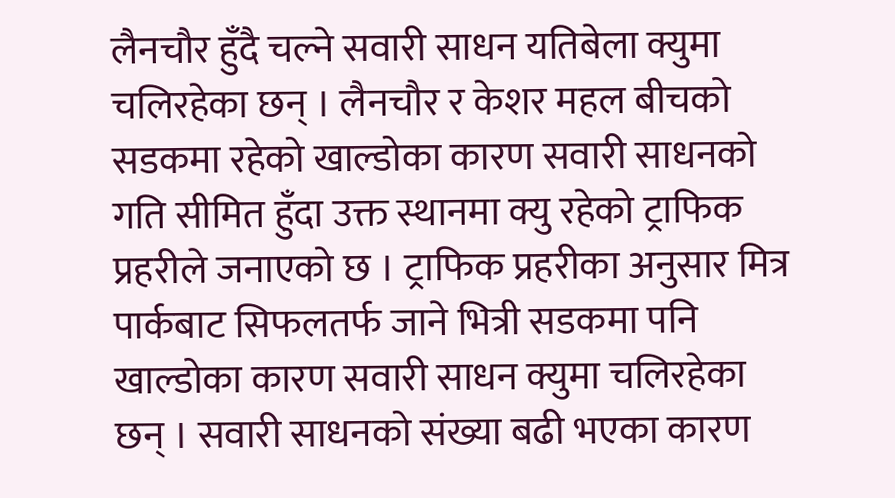लैनचौर हुँदै चल्ने सवारी साधन यतिबेला क्युमा चलिरहेका छन् । लैनचौर र केशर महल बीचको सडकमा रहेको खाल्डोका कारण सवारी साधनको गति सीमित हुँदा उक्त स्थानमा क्यु रहेको ट्राफिक प्रहरीले जनाएको छ । ट्राफिक प्रहरीका अनुसार मित्र पार्कबाट सिफलतर्फ जाने भित्री सडकमा पनि खाल्डोका कारण सवारी साधन क्युमा चलिरहेका छन् । सवारी साधनको संख्या बढी भएका कारण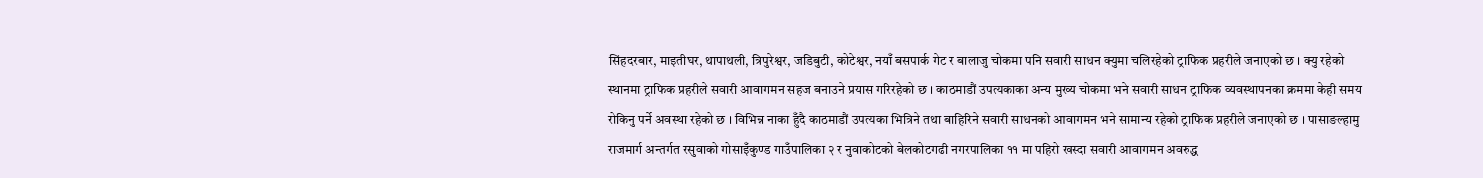सिंहदरबार, माइतीघर, थापाथली, त्रिपुरेश्वर, जडिबुटी, कोटेश्वर, नयाँ बसपार्क गेट र बालाजु चोकमा पनि सवारी साधन क्युमा चलिरहेको ट्राफिक प्रहरीले जनाएको छ । क्यु रहेको स्थानमा ट्राफिक प्रहरीले सवारी आवागमन सहज बनाउने प्रयास गरिरहेको छ । काठमाडौं उपत्यकाका अन्य मुख्य चोकमा भने सवारी साधन ट्राफिक व्यवस्थापनका क्रममा केही समय रोकिनु पर्ने अवस्था रहेको छ । विभिन्न नाका हुँदै काठमाडौं उपत्यका भित्रिने तथा बाहिरिने सवारी साधनको आवागमन भने सामान्य रहेको ट्राफिक प्रहरीले जनाएको छ । पासाङल्हामु राजमार्ग अन्तर्गत रसुवाको गोसाइँकुण्ड गाउँपालिका २ र नुवाकोटको बेलकोटगढी नगरपालिका ११ मा पहिरो खस्दा सवारी आवागमन अवरुद्ध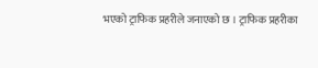भएको ट्राफिक प्रहरीले जनाएको छ । ट्राफिक प्रहरीका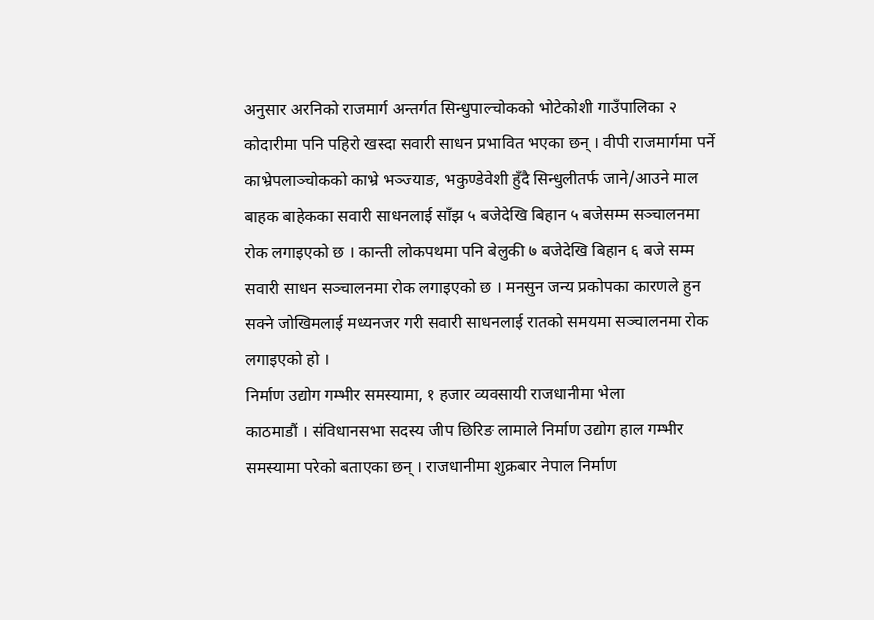अनुसार अरनिको राजमार्ग अन्तर्गत सिन्धुपाल्चोकको भोटेकोशी गाउँपालिका २ कोदारीमा पनि पहिरो खस्दा सवारी साधन प्रभावित भएका छन् । वीपी राजमार्गमा पर्ने काभ्रेपलाञ्चोकको काभ्रे भञ्ज्याङ, भकुण्डेवेशी हुँदै सिन्धुलीतर्फ जाने/आउने माल बाहक बाहेकका सवारी साधनलाई साँझ ५ बजेदेखि बिहान ५ बजेसम्म सञ्चालनमा रोक लगाइएको छ । कान्ती लोकपथमा पनि बेलुकी ७ बजेदेखि बिहान ६ बजे सम्म सवारी साधन सञ्चालनमा रोक लगाइएको छ । मनसुन जन्य प्रकोपका कारणले हुन सक्ने जोखिमलाई मध्यनजर गरी सवारी साधनलाई रातको समयमा सञ्चालनमा रोक लगाइएको हो ।
निर्माण उद्योग गम्भीर समस्यामा, १ हजार व्यवसायी राजधानीमा भेला
काठमाडौं । संविधानसभा सदस्य जीप छिरिङ लामाले निर्माण उद्योग हाल गम्भीर समस्यामा परेको बताएका छन् । राजधानीमा शुक्रबार नेपाल निर्माण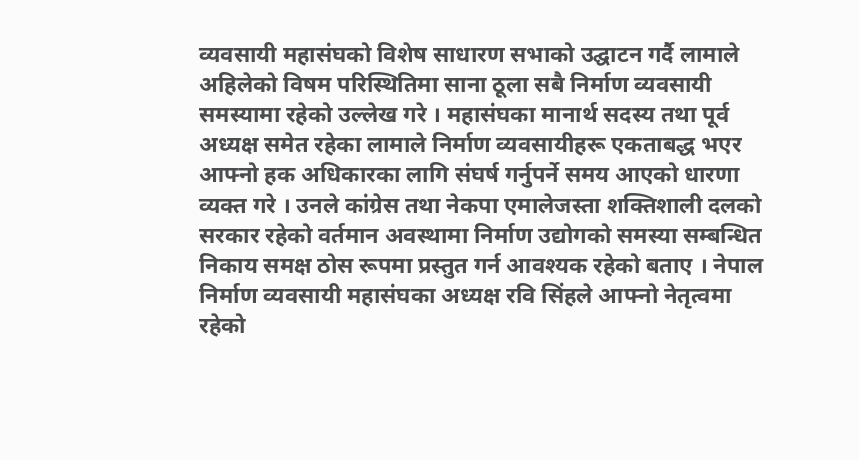व्यवसायी महासंघको विशेष साधारण सभाको उद्घाटन गर्दै लामाले अहिलेको विषम परिस्थितिमा साना ठूला सबै निर्माण व्यवसायी समस्यामा रहेको उल्लेख गरे । महासंघका मानार्थ सदस्य तथा पूर्व अध्यक्ष समेत रहेका लामाले निर्माण व्यवसायीहरू एकताबद्ध भएर आफ्नो हक अधिकारका लागि संघर्ष गर्नुपर्ने समय आएको धारणा व्यक्त गरे । उनले कांग्रेस तथा नेकपा एमालेजस्ता शक्तिशाली दलको सरकार रहेको वर्तमान अवस्थामा निर्माण उद्योगको समस्या सम्बन्धित निकाय समक्ष ठोस रूपमा प्रस्तुत गर्न आवश्यक रहेको बताए । नेपाल निर्माण व्यवसायी महासंघका अध्यक्ष रवि सिंहले आफ्नो नेतृत्वमा रहेको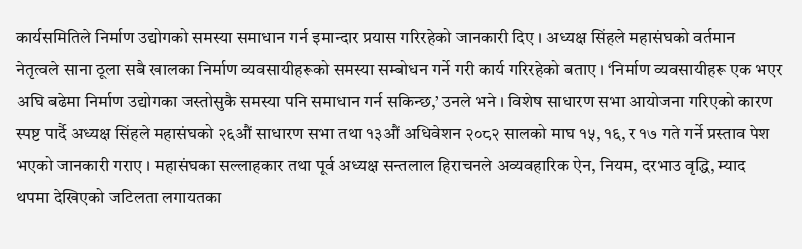कार्यसमितिले निर्माण उद्योगको समस्या समाधान गर्न इमान्दार प्रयास गरिरहेको जानकारी दिए । अध्यक्ष सिंहले महासंघको वर्तमान नेतृत्वले साना ठूला सबै खालका निर्माण व्यवसायीहरूको समस्या सम्बोधन गर्ने गरी कार्य गरिरहेको बताए । ‘निर्माण व्यवसायीहरू एक भएर अघि बढेमा निर्माण उद्योगका जस्तोसुकै समस्या पनि समाधान गर्न सकिन्छ,’ उनले भने । विशेष साधारण सभा आयोजना गरिएको कारण स्पष्ट पार्दै अध्यक्ष सिंहले महासंघको २६औं साधारण सभा तथा १३औं अधिवेशन २०८२ सालको माघ १५, १६, र १७ गते गर्ने प्रस्ताव पेश भएको जानकारी गराए । महासंघका सल्लाहकार तथा पूर्व अध्यक्ष सन्तलाल हिराचनले अव्यवहारिक ऐन, नियम, दरभाउ वृद्धि, म्याद थपमा देखिएको जटिलता लगायतका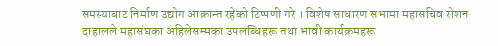समस्याबाट निर्माण उद्योग आक्रान्त रहेको टिप्पणी गरे । विशेष साधारण सभामा महासचिव रोशन दाहालले महासंघका अहिलेसम्मका उपलब्धिहरू तथा भावी कार्यक्रमहरू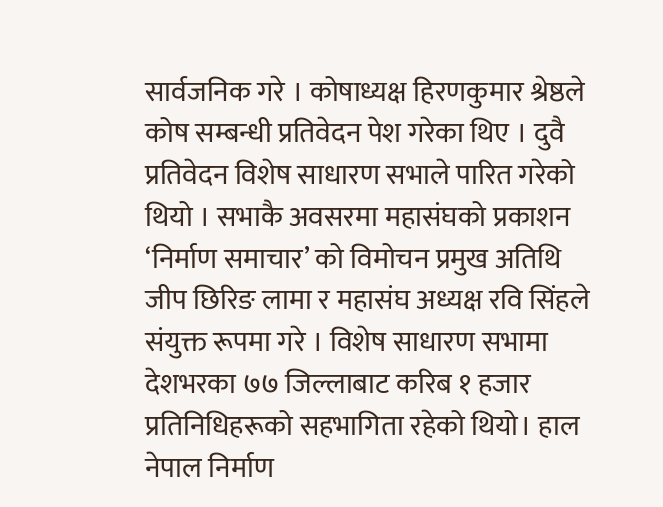सार्वजनिक गरे । कोषाध्यक्ष हिरणकुमार श्रेष्ठले कोष सम्बन्धी प्रतिवेदन पेश गरेका थिए । दुवै प्रतिवेदन विशेष साधारण सभाले पारित गरेको थियो । सभाकै अवसरमा महासंघको प्रकाशन ‘निर्माण समाचार’ को विमोचन प्रमुख अतिथि जीप छिरिङ लामा र महासंघ अध्यक्ष रवि सिंहले संयुक्त रूपमा गरे । विशेष साधारण सभामा देशभरका ७७ जिल्लाबाट करिब १ हजार प्रतिनिधिहरूको सहभागिता रहेको थियो। हाल नेपाल निर्माण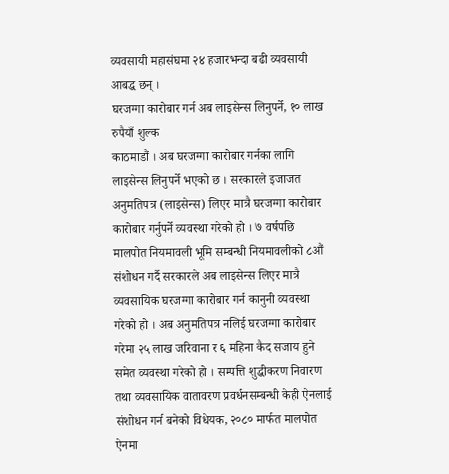व्यवसायी महासंघमा २४ हजारभन्दा बढी व्यवसायी आबद्ध छन् ।
घरजग्गा कारोबार गर्न अब लाइसेन्स लिनुपर्ने, १० लाख रुपैयाँ शुल्क
काठमाडौं । अब घरजग्गा कारोबार गर्नका लागि लाइसेन्स लिनुपर्ने भएको छ । सरकारले इजाजत अनुमतिपत्र (लाइसेन्स) लिएर मात्रै घरजग्गा कारोबार कारोबार गर्नुपर्ने व्यवस्था गरेको हो । ७ वर्षपछि मालपोत नियमावली भूमि सम्बन्धी नियमावलीको ८औं संशोधन गर्दै सरकारले अब लाइसेन्स लिएर मात्रै व्यवसायिक घरजग्गा कारोबार गर्न कानुनी व्यवस्था गरेको हो । अब अनुमतिपत्र नलिई घरजग्गा कारोबार गरेमा २५ लाख जरिवाना र ६ महिना कैद सजाय हुने समेत व्यवस्था गरेको हो । सम्पत्ति शुद्धीकरण निवारण तथा व्यवसायिक वातावरण प्रवर्धनसम्बन्धी केही ऐनलाई संशोधन गर्न बनेको विधेयक, २०८० मार्फत मालपोत ऐनमा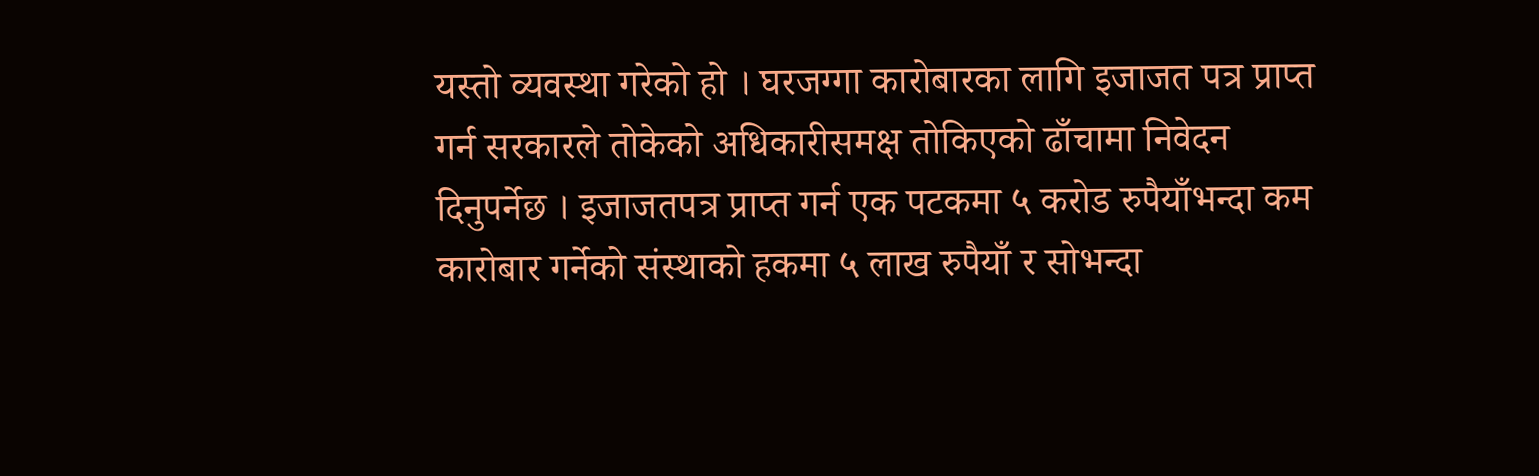यस्तो व्यवस्था गरेको हो । घरजग्गा कारोबारका लागि इजाजत पत्र प्राप्त गर्न सरकारले तोकेको अधिकारीसमक्ष तोकिएको ढाँचामा निवेदन दिनुपर्नेछ । इजाजतपत्र प्राप्त गर्न एक पटकमा ५ करोड रुपैयाँभन्दा कम कारोबार गर्नेको संस्थाको हकमा ५ लाख रुपैयाँ र सोभन्दा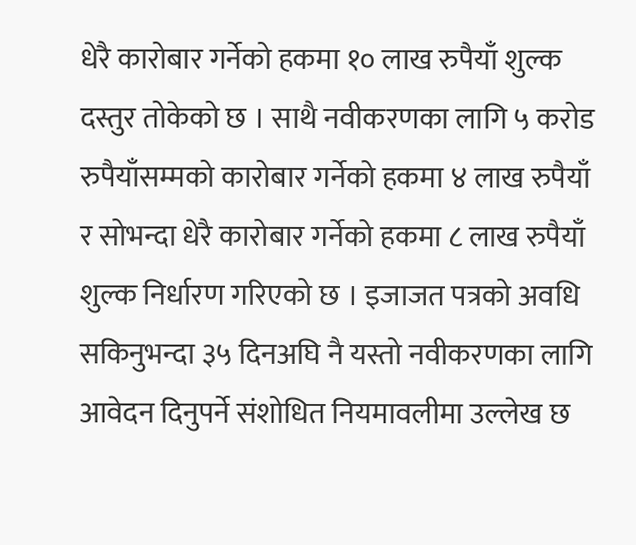धेरै कारोबार गर्नेको हकमा १० लाख रुपैयाँ शुल्क दस्तुर तोकेको छ । साथै नवीकरणका लागि ५ करोड रुपैयाँसम्मको कारोबार गर्नेको हकमा ४ लाख रुपैयाँ र सोभन्दा धेरै कारोबार गर्नेको हकमा ८ लाख रुपैयाँ शुल्क निर्धारण गरिएको छ । इजाजत पत्रको अवधि सकिनुभन्दा ३५ दिनअघि नै यस्तो नवीकरणका लागि आवेदन दिनुपर्ने संशोधित नियमावलीमा उल्लेख छ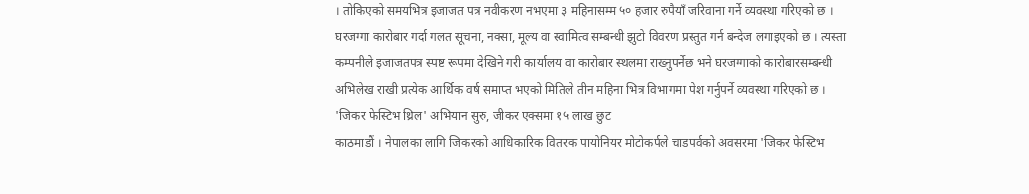। तोकिएको समयभित्र इजाजत पत्र नवीकरण नभएमा ३ महिनासम्म ५० हजार रुपैयाँ जरिवाना गर्ने व्यवस्था गरिएको छ । घरजग्गा कारोबार गर्दा गलत सूचना, नक्सा, मूल्य वा स्वामित्व सम्बन्धी झुटो विवरण प्रस्तुत गर्न बन्देज लगाइएको छ । त्यस्ता कम्पनीले इजाजतपत्र स्पष्ट रूपमा देखिने गरी कार्यालय वा कारोबार स्थलमा राख्नुपर्नेछ भने घरजग्गाको कारोबारसम्बन्धी अभिलेख राखी प्रत्येक आर्थिक वर्ष समाप्त भएको मितिले तीन महिना भित्र विभागमा पेश गर्नुपर्ने व्यवस्था गरिएको छ ।
'जिकर फेस्टिभ थ्रिल' अभियान सुरु, जीकर एक्समा १५ लाख छुट
काठमाडौं । नेपालका लागि जिकरको आधिकारिक वितरक पायोनियर मोटोकर्पले चाडपर्वको अवसरमा 'जिकर फेस्टिभ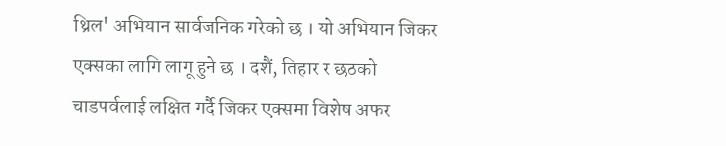थ्रिल' अभियान सार्वजनिक गरेको छ । यो अभियान जिकर एक्सका लागि लागू हुने छ । दशैं, तिहार र छठको चाडपर्वलाई लक्षित गर्दै जिकर एक्समा विशेष अफर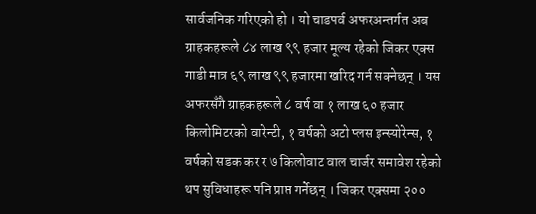सार्वजनिक गरिएको हो । यो चाडपर्व अफरअन्तर्गत अब ग्राहकहरूले ८४ लाख ९९ हजार मूल्य रहेको जिकर एक्स गाडी मात्र ६९‍ लाख ९९ हजारमा खरिद गर्न सक्नेछन् । यस अफरसँगै ग्राहकहरूले ८ वर्ष वा १ लाख ६० हजार किलोमिटरको वारेन्टी, १ वर्षको अटो प्लस इन्स्योरेन्स, १ वर्षको सडक कर र ७ किलोवाट वाल चार्जर समावेश रहेको थप सुविधाहरू पनि प्राप्त गर्नेछन् । जिकर एक्समा २००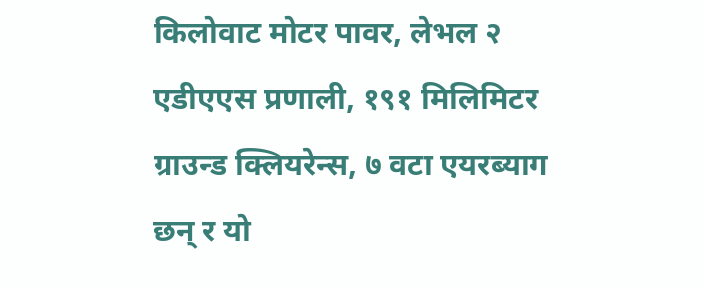किलोवाट मोटर पावर, लेभल २ एडीएएस प्रणाली, १९१ मिलिमिटर ग्राउन्ड क्लियरेन्स, ७ वटा एयरब्याग छन् र यो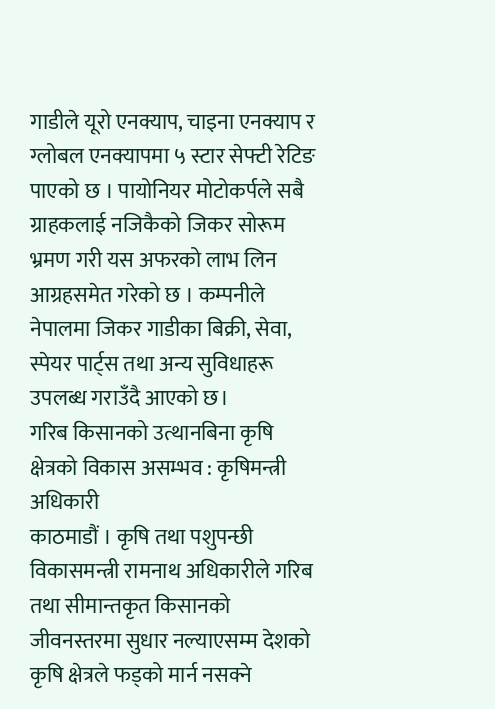गाडीले यूरो एनक्याप, चाइना एनक्याप र ग्लोबल एनक्यापमा ५ स्टार सेफ्टी रेटिङ पाएको छ । पायोनियर मोटोकर्पले सबै ग्राहकलाई नजिकैको जिकर सोरूम भ्रमण गरी यस अफरको लाभ लिन आग्रहसमेत गरेको छ । कम्पनीले नेपालमा जिकर गाडीका बिक्री, सेवा, स्पेयर पार्ट्स तथा अन्य सुविधाहरू उपलब्ध गराउँदै आएको छ।
गरिब किसानको उत्थानबिना कृषि क्षेत्रको विकास असम्भव : कृषिमन्त्री अधिकारी
काठमाडौं । कृषि तथा पशुपन्छी विकासमन्त्री रामनाथ अधिकारीले गरिब तथा सीमान्तकृत किसानको जीवनस्तरमा सुधार नल्याएसम्म देशको कृषि क्षेत्रले फड्को मार्न नसक्ने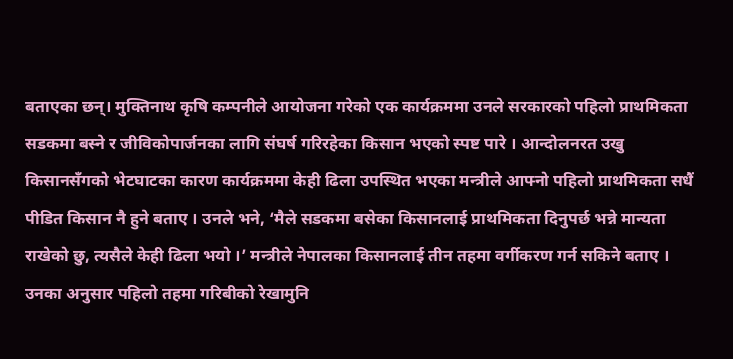बताएका छन्। मुक्तिनाथ कृषि कम्पनीले आयोजना गरेको एक कार्यक्रममा उनले सरकारको पहिलो प्राथमिकता सडकमा बस्ने र जीविकोपार्जनका लागि संघर्ष गरिरहेका किसान भएको स्पष्ट पारे । आन्दोलनरत उखु किसानसँगको भेटघाटका कारण कार्यक्रममा केही ढिला उपस्थित भएका मन्त्रीले आफ्नो पहिलो प्राथमिकता सधैं पीडित किसान नै हुने बताए । उनले भने, ‘मैले सडकमा बसेका किसानलाई प्राथमिकता दिनुपर्छ भन्ने मान्यता राखेको छु, त्यसैले केही ढिला भयो ।’ मन्त्रीले नेपालका किसानलाई तीन तहमा वर्गीकरण गर्न सकिने बताए । उनका अनुसार पहिलो तहमा गरिबीको रेखामुनि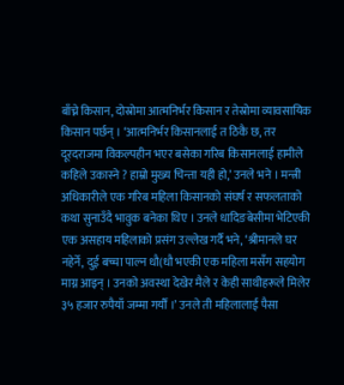बाँच्ने किसान, दोस्रोमा आत्मनिर्भर किसान र तेस्रोमा व्यावसायिक किसान पर्छन् । ‘आत्मनिर्भर किसानलाई त ठिकै छ, तर दूरदराजमा विकल्पहीन भएर बसेका गरिब किसानलाई हामीले कहिले उकास्ने ? हाम्रो मुख्य चिन्ता यही हो,’ उनले भने । मन्त्री अधिकारीले एक गरिब महिला किसानको संघर्ष र सफलताको कथा सुनाउँदै भावुक बनेका थिए । उनले धादिङबेसीमा भेटिएकी एक असहाय महिलाको प्रसंग उल्लेख गर्दै भने, ‘श्रीमानले घर नहेर्ने, दुई बच्चा पाल्न धौ(धौ भएकी एक महिला मसँग सहयोग माग्न आइन् । उनको अवस्था देखेर मैले र केही साथीहरूले मिलेर ३५ हजार रुपैयाँ जम्मा गर्यौं ।’ उनले ती महिलालाई पैसा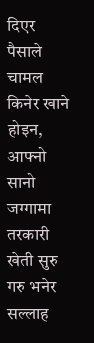दिएर पैसाले चामल किनेर खाने होइन, आफ्नो सानो जग्गामा तरकारी खेती सुरु गरु भनेर सल्लाह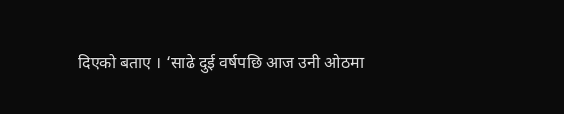दिएको बताए । ‘साढे दुई वर्षपछि आज उनी ओठमा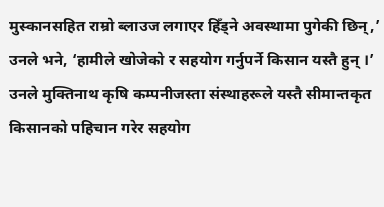मुस्कानसहित राम्रो ब्लाउज लगाएर हिँड्ने अवस्थामा पुगेकी छिन्,’ उनले भने, ‘हामीले खोजेको र सहयोग गर्नुपर्ने किसान यस्तै हुन् ।’ उनले मुक्तिनाथ कृषि कम्पनीजस्ता संस्थाहरूले यस्तै सीमान्तकृत किसानको पहिचान गरेर सहयोग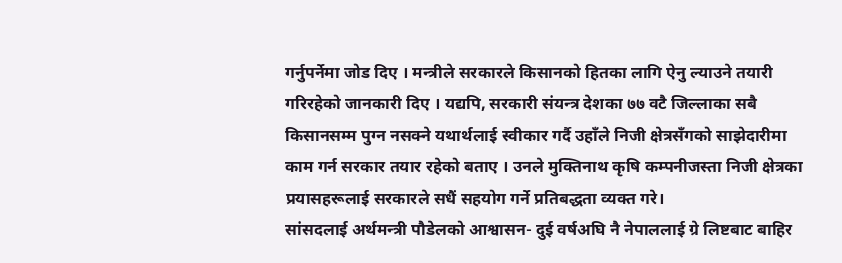गर्नुपर्नेमा जोड दिए । मन्त्रीले सरकारले किसानको हितका लागि ऐनु ल्याउने तयारी गरिरहेको जानकारी दिए । यद्यपि, सरकारी संयन्त्र देशका ७७ वटै जिल्लाका सबै किसानसम्म पुग्न नसक्ने यथार्थलाई स्वीकार गर्दै उहाँले निजी क्षेत्रसँगको साझेदारीमा काम गर्न सरकार तयार रहेको बताए । उनले मुक्तिनाथ कृषि कम्पनीजस्ता निजी क्षेत्रका प्रयासहरूलाई सरकारले सधैं सहयोग गर्ने प्रतिबद्धता व्यक्त गरे।
सांसदलाई अर्थमन्त्री पौडेलको आश्वासन- दुई वर्षअघि नै नेपाललाई ग्रे लिष्टबाट बाहिर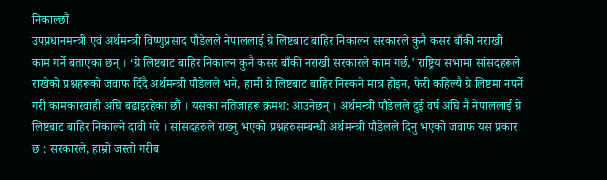निकाल्छौं
उपप्रधानमन्त्री एवं अर्थमन्त्री विष्णुप्रसाद पौडेलले नेपाललाई ग्रे लिष्टबाट बाहिर निकाल्न सरकारले कुनै कसर बाँकी नराखी काम गर्ने बताएका छन् । ‘ग्रे लिष्टबाट बाहिर निकाल्न कुनै कसर बाँकी नराखी सरकारले काम गर्छ,’ राष्ट्रिय सभामा सांसदहरूले राखेको प्रश्नहरूको जवाफ दिँदै अर्थमन्त्री पौडेलले भने, हामी ग्रे लिष्टबाट बाहिर निस्कने मात्र होइन, फेरी कहिल्यै ग्रे लिष्टमा नपर्ने गरी कामकारवाही अघि बढाइरहेका छौं । यसका नतिजाहरू क्रमश: आउनेछन् । अर्थमन्त्री पौडेलले दुई वर्ष अघि नै नेपाललाई ग्रे लिष्टबाट बाहिर निकाल्ने दावी गरे । सांसदहरुले राख्नु भएको प्रश्नहरुसम्बन्धी अर्थमन्त्री पौडेलले दिनु भएको जवाफ यस प्रकार छ : सरकारले, हाम्रो जस्तो गरीब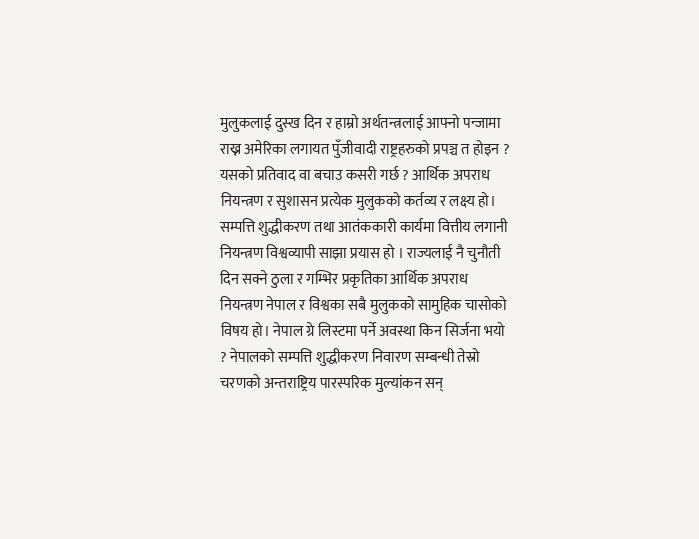मुलुकलाई दुस्ख दिन र हाम्रो अर्थतन्त्रलाई आफ्नो पन्जामा राख्न अमेरिका लगायत पुँजीवादी राष्ट्रहरुको प्रपञ्च त होइन ? यसको प्रतिवाद वा बचाउ कसरी गर्छ ? आर्थिक अपराध नियन्त्रण र सुशासन प्रत्येक मुलुकको कर्तव्य र लक्ष्य हो। सम्पत्ति शुद्धीकरण तथा आतंककारी कार्यमा वित्तीय लगानी नियन्त्रण विश्वव्यापी साझा प्रयास हो । राज्यलाई नै चुनौती दिन सक्ने ठुला र गम्भिर प्रकृतिका आर्थिक अपराध नियन्त्रण नेपाल र विश्वका सबै मुलुकको सामुहिक चासोको विषय हो। नेपाल ग्रे लिस्टमा पर्ने अवस्था किन सिर्जना भयो ? नेपालको सम्पत्ति शुद्धीकरण निवारण सम्बन्धी तेस्रो चरणको अन्तराष्ट्रिय पारस्परिक मुल्यांकन सन्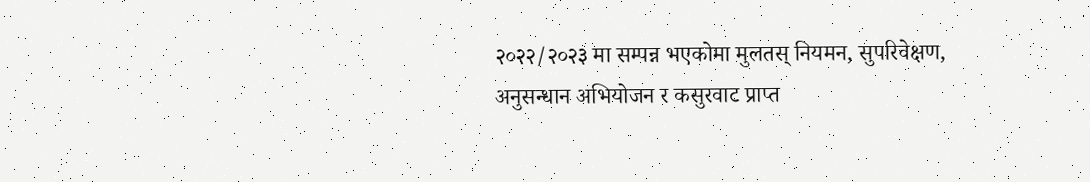२०२२/२०२३ मा सम्पन्न भएकोमा मुलतस् नियमन, सुपरिवेक्षण, अनुसन्धान अभियोजन र कसुरवाट प्राप्त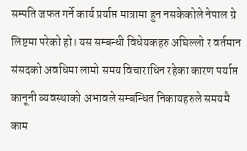सम्पति जफत गर्ने कार्य प्रर्याप्त मात्रामा हुन नसकेकोले नेपाल ग्रे लिष्टमा परेको हो। यस सम्बन्धी विधेयकहरु अघिल्लो र वर्तमान संसदको अवधिमा लामो समय विचाराधिन रहेका कारण पर्याप्त कानूनी व्यवस्थाको अभावले सम्बन्धित निकायहरुले समयमै काम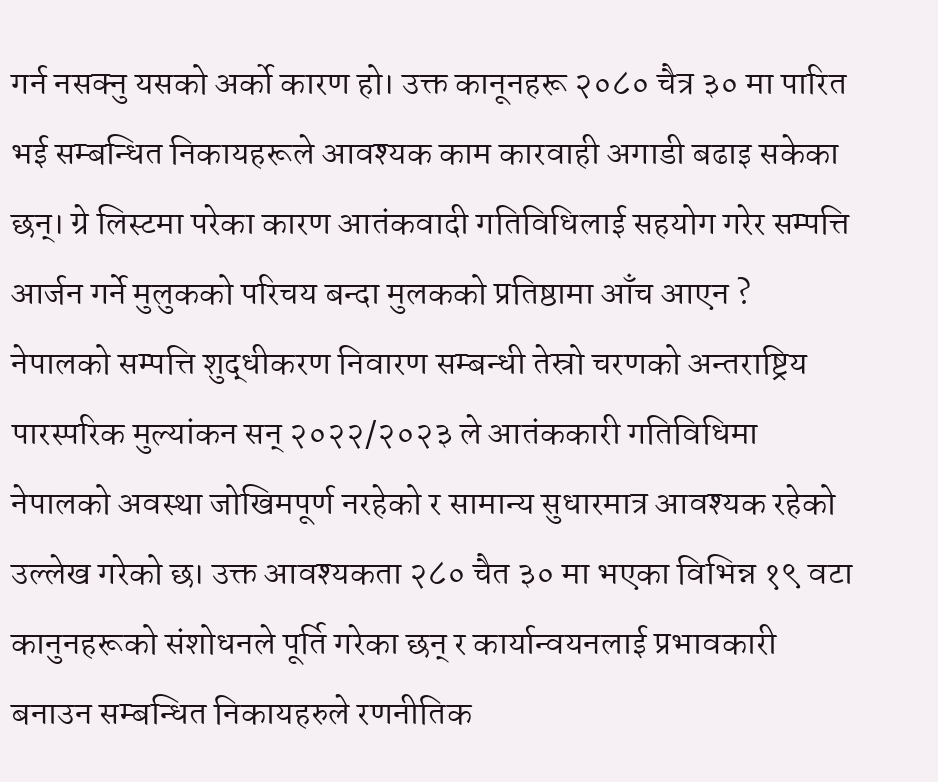गर्न नसक्नु यसको अर्को कारण हो। उक्त कानूनहरू २०८० चैत्र ३० मा पारित भई सम्बन्धित निकायहरूले आवश्यक काम कारवाही अगाडी बढाइ सकेका छन्। ग्रे लिस्टमा परेका कारण आतंकवादी गतिविधिलाई सहयोग गरेर सम्पत्ति आर्जन गर्ने मुलुकको परिचय बन्दा मुलकको प्रतिष्ठामा आँच आएन ? नेपालको सम्पत्ति शुद्धीकरण निवारण सम्बन्धी तेस्रो चरणको अन्तराष्ट्रिय पारस्परिक मुल्यांकन सन् २०२२/२०२३ ले आतंककारी गतिविधिमा नेपालको अवस्था जोखिमपूर्ण नरहेको र सामान्य सुधारमात्र आवश्यक रहेको उल्लेख गरेको छ। उक्त आवश्यकता २८० चैत ३० मा भएका विभिन्न १९ वटा कानुनहरूको संशोधनले पूर्ति गरेका छन् र कार्यान्वयनलाई प्रभावकारी बनाउन सम्बन्धित निकायहरुले रणनीतिक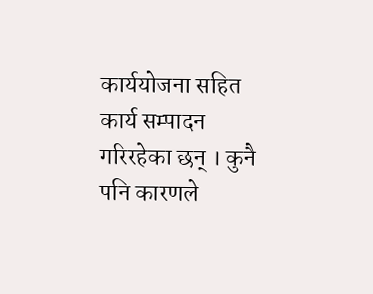कार्ययोजना सहित कार्य सम्पादन गरिरहेका छन् । कुनै पनि कारणले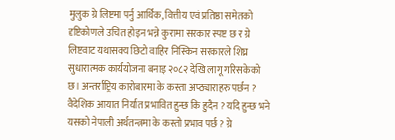मुलुक ग्रे लिष्टमा पर्नु आर्थिक, वित्तीय एवं प्रतिष्ठा समेतको दृष्टिकोणले उचित होइन भन्ने कुरामा सरकार स्पष्ट छ र ग्रे लिष्टवाट यथासक्य छिटो वाहिर निस्किन सरकारले शिघ्र सुधारात्मक कार्ययोजना बनाइ २०८२ देखि लागू गरिसकेको छ। अन्तर्राप्ट्रिय कारोबारमा के कस्ता अप्ठ्याराहरु पर्छन ? वैदेशिक आयात निर्यात प्रभावित हुन्छ कि हुदैन ? यदि हुन्छ भने यसको नेपाली अर्थतन्त्रमा के कस्तो प्रभाव पर्छ ? ग्रे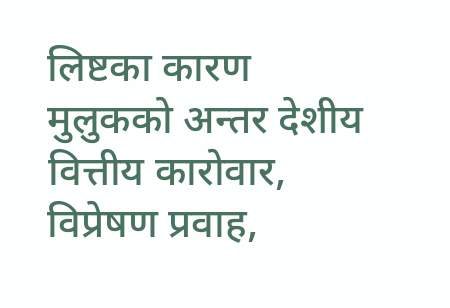लिष्टका कारण मुलुकको अन्तर देशीय वित्तीय कारोवार, विप्रेषण प्रवाह,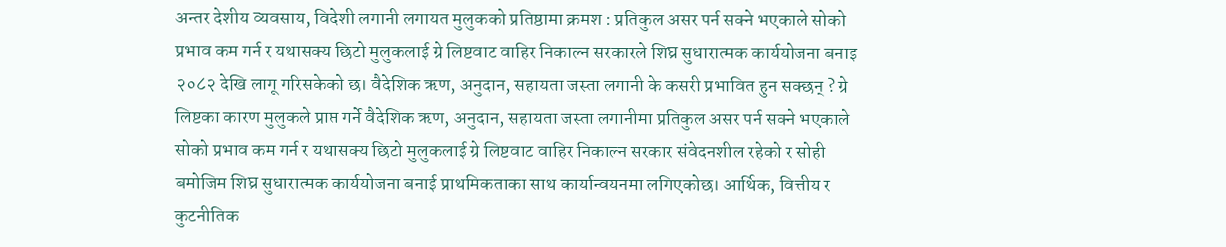अन्तर देशीय व्यवसाय, विदेशी लगानी लगायत मुलुकको प्रतिष्ठामा क्रमश : प्रतिकुल असर पर्न सक्ने भएकाले सोको प्रभाव कम गर्न र यथासक्य छिटो मुलुकलाई ग्रे लिष्टवाट वाहिर निकाल्न सरकारले शिघ्र सुधारात्मक कार्ययोजना बनाइ २०८२ देखि लागू गरिसकेको छ। वैदेशिक ऋण, अनुदान, सहायता जस्ता लगानी के कसरी प्रभावित हुन सक्छन् ? ग्रे लिष्टका कारण मुलुकले प्राप्त गर्ने वैदेशिक ऋण, अनुदान, सहायता जस्ता लगानीमा प्रतिकुल असर पर्न सक्ने भएकाले सोको प्रभाव कम गर्न र यथासक्य छिटो मुलुकलाई ग्रे लिष्टवाट वाहिर निकाल्न सरकार संवेदनशील रहेको र सोही बमोजिम शिघ्र सुधारात्मक कार्ययोजना बनाई प्राथमिकताका साथ कार्यान्वयनमा लगिएकोछ। आर्थिक, वित्तीय र कुटनीतिक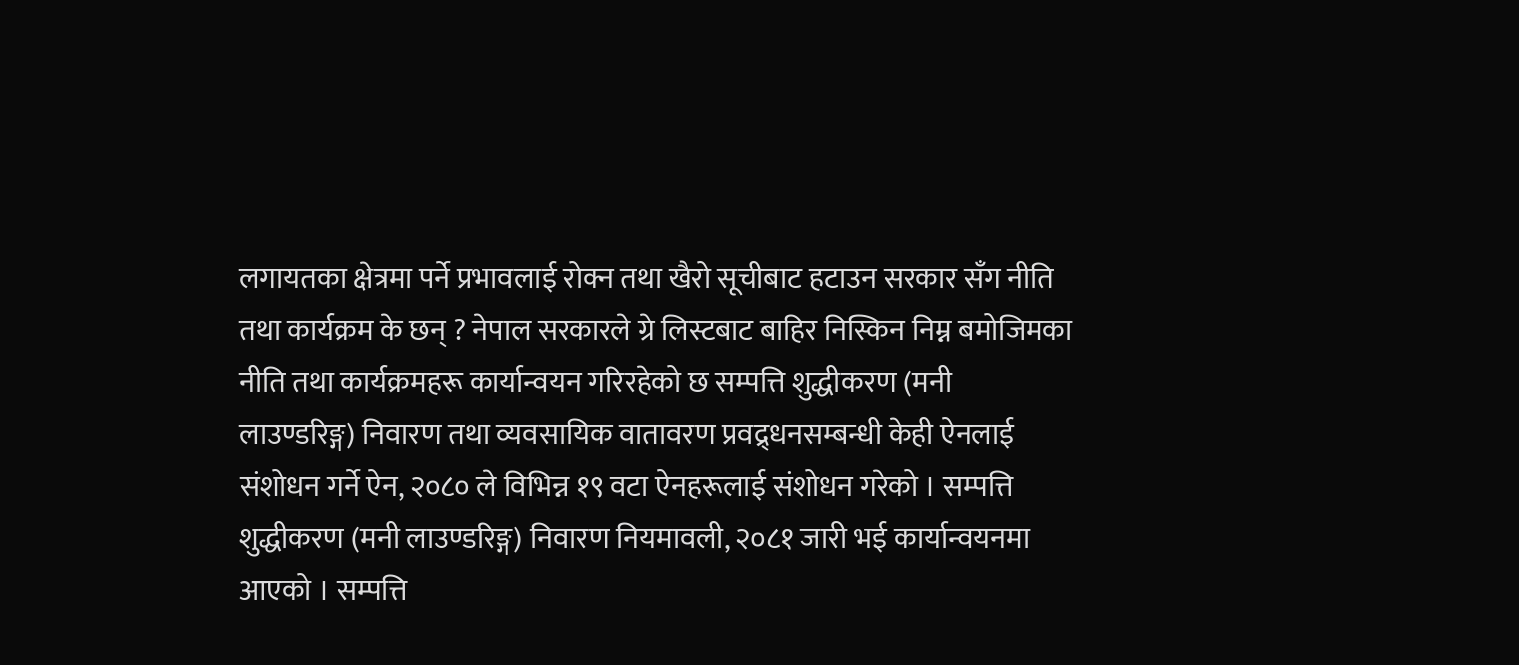लगायतका क्षेत्रमा पर्ने प्रभावलाई रोक्न तथा खैरो सूचीबाट हटाउन सरकार सँग नीति तथा कार्यक्रम के छन् ? नेपाल सरकारले ग्रे लिस्टबाट बाहिर निस्किन निम्न बमोजिमका नीति तथा कार्यक्रमहरू कार्यान्वयन गरिरहेको छ सम्पत्ति शुद्धीकरण (मनी लाउण्डरिङ्ग) निवारण तथा व्यवसायिक वातावरण प्रवद्र्धनसम्बन्धी केही ऐनलाई संशोधन गर्ने ऐन, २०८० ले विभिन्न १९ वटा ऐनहरूलाई संशोधन गरेको । सम्पत्ति शुद्धीकरण (मनी लाउण्डरिङ्ग) निवारण नियमावली, २०८१ जारी भई कार्यान्वयनमा आएको । सम्पत्ति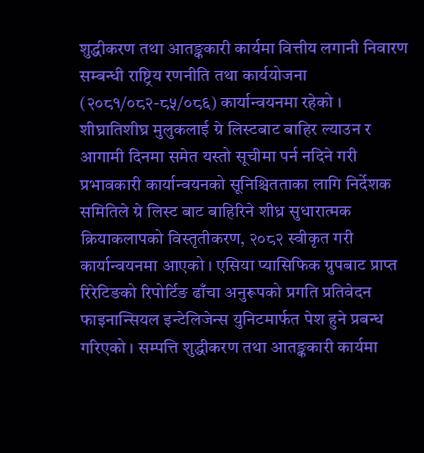शुद्धीकरण तथा आतङ्ककारी कार्यमा वित्तीय लगानी निवारण सम्बन्धी राष्ट्रिय रणनीति तथा कार्ययोजना (२०८१/०८२-८५/०८६) कार्यान्वयनमा रहेको । शीघ्रातिशीघ्र मुलुकलाई ग्रे लिस्टबाट बाहिर ल्याउन र आगामी दिनमा समेत यस्तो सूचीमा पर्न नदिने गरी प्रभावकारी कार्यान्वयनको सूनिश्चितताका लागि निर्देशक समितिले ग्रे लिस्ट बाट बाहिरिने शीध्र सुधारात्मक क्रियाकलापको विस्तृतीकरण, २०८२ स्वीकृत गरी कार्यान्वयनमा आएको । एसिया प्यासिफिक ग्रुपबाट प्राप्त रिरेटिङको रिपोर्टिङ ढाँचा अनुरूपको प्रगति प्रतिवेदन फाइनान्सियल इन्टेलिजेन्स युनिटमार्फत पेश हुने प्रबन्ध गरिएको । सम्पत्ति शुद्धीकरण तथा आतङ्ककारी कार्यमा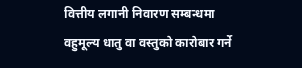वित्तीय लगानी निवारण सम्बन्धमा वहुमूल्य धातु वा वस्तुको कारोबार गर्ने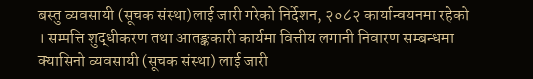बस्तु व्यवसायी (सूचक संस्था)लाई जारी गरेको निर्देशन, २०८२ कार्यान्वयनमा रहेको । सम्पत्ति शुद्धीकरण तथा आतङ्ककारी कार्यमा वित्तीय लगानी निवारण सम्बन्धमा क्यासिनो व्यवसायी (सूचक संस्था) लाई जारी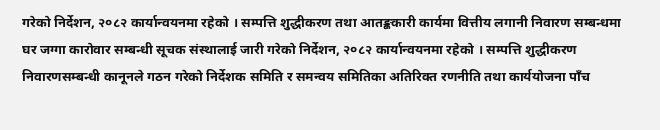गरेको निर्देशन, २०८२ कार्यान्वयनमा रहेको । सम्पत्ति शुद्धीकरण तथा आतङ्ककारी कार्यमा वित्तीय लगानी निवारण सम्बन्धमा घर जग्गा कारोवार सम्बन्धी सूचक संस्थालाई जारी गरेको निर्देशन, २०८२ कार्यान्वयनमा रहेको । सम्पत्ति शुद्धीकरण निवारणसम्बन्धी कानूनले गठन गरेको निर्देशक समिति र समन्वय समितिका अतिरिक्त रणनीति तथा कार्ययोजना पाँच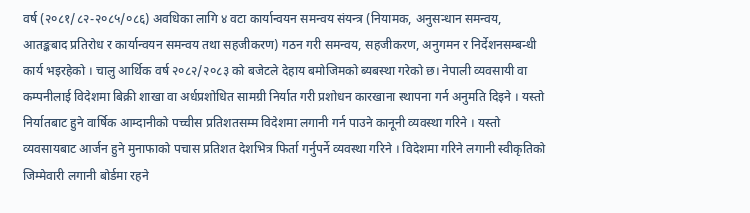वर्ष (२०८१/८२-२०८५/०८६) अवधिका लागि ४ वटा कार्यान्वयन समन्वय संयन्त्र (नियामक, अनुसन्धान समन्वय, आतङ्कबाद प्रतिरोध र कार्यान्वयन समन्वय तथा सहजीकरण) गठन गरी समन्वय, सहजीकरण, अनुगमन र निर्देशनसम्बन्धी कार्य भइरहेको । चालु आर्थिक वर्ष २०८२/२०८३ को बजेटले देहाय बमोजिमको ब्यबस्था गरेको छ। नेपाली व्यवसायी वा कम्पनीलाई विदेशमा बिक्री शाखा वा अर्धप्रशोधित सामग्री निर्यात गरी प्रशोधन कारखाना स्थापना गर्न अनुमति दिइने । यस्तो निर्यातबाट हुने वार्षिक आम्दानीको पच्चीस प्रतिशतसम्म विदेशमा लगानी गर्न पाउने कानूनी व्यवस्था गरिने । यस्तो व्यवसायबाट आर्जन हुने मुनाफाको पचास प्रतिशत देशभित्र फिर्ता गर्नुपर्ने व्यवस्था गरिने । विदेशमा गरिने लगानी स्वीकृतिको जिम्मेवारी लगानी बोर्डमा रहने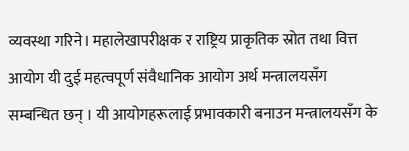व्यवस्था गरिने। महालेखापरीक्षक र राष्ट्रिय प्राकृतिक स्रोत तथा वित्त आयोग यी दुई महत्वपूर्ण संवैधानिक आयोग अर्थ मन्त्रालयसँग सम्बन्धित छन् । यी आयोगहरूलाई प्रभावकारी बनाउन मन्त्रालयसँग के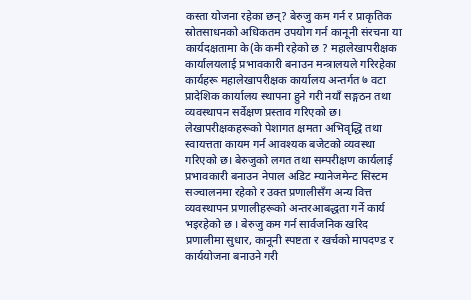कस्ता योजना रहेका छन्? बेरुजु कम गर्न र प्राकृतिक स्रोतसाधनको अधिकतम उपयोग गर्न कानूनी संरचना या कार्यदक्षतामा के(के कमी रहेको छ ? महालेखापरीक्षक कार्यालयलाई प्रभावकारी बनाउन मन्त्रालयले गरिरहेका कार्यहरू महालेखापरीक्षक कार्यालय अन्तर्गत ७ वटा प्रादेशिक कार्यालय स्थापना हुने गरी नयाँ सङ्गठन तथा व्यवस्थापन सर्वेक्षण प्रस्ताव गरिएको छ। लेखापरीक्षकहरूको पेशागत क्षमता अभिवृद्धि तथा स्वायत्तता कायम गर्न आवश्यक बजेटको व्यवस्था गरिएको छ। बेरुजुको लगत तथा सम्परीक्षण कार्यलाई प्रभावकारी बनाउन नेपाल अडिट म्यानेजमेन्ट सिस्टम सञ्चालनमा रहेको र उक्त प्रणालीसँग अन्य वित्त व्यवस्थापन प्रणालीहरूको अन्तरआबद्धता गर्ने कार्य भइरहेको छ । बेरुजु कम गर्न सार्वजनिक खरिद प्रणालीमा सुधार, कानूनी स्पष्टता र खर्चको मापदण्ड र कार्ययोजना बनाउने गरी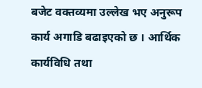बजेट वक्तव्यमा उल्लेख भए अनुरूप कार्य अगाडि बढाइएको छ । आर्थिक कार्यविधि तथा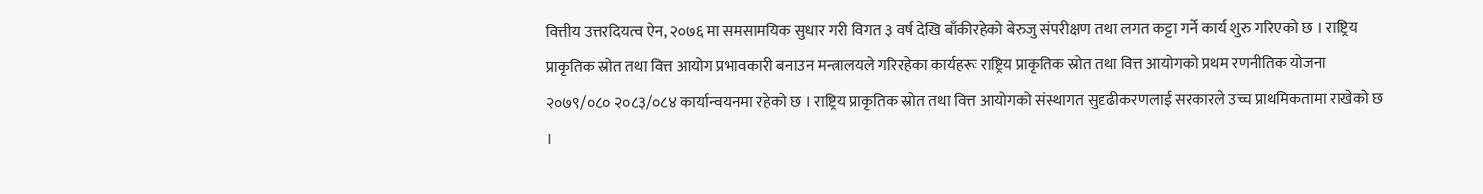वित्तीय उत्तरदियत्व ऐन, २०७६ मा समसामयिक सुधार गरी विगत ३ वर्ष देखि बाँकीरहेको बेरुजु संपरीक्षण तथा लगत कट्टा गर्ने कार्य शुरु गरिएको छ । राष्ट्रिय प्राकृतिक स्रोत तथा वित्त आयोग प्रभावकारी बनाउन मन्त्रालयले गरिरहेका कार्यहरूः राष्ट्रिय प्राकृतिक स्रोत तथा वित्त आयोगको प्रथम रणनीतिक योजना २०७९/०८० २०८३/०८४ कार्यान्वयनमा रहेको छ । राष्ट्रिय प्राकृतिक स्रोत तथा वित्त आयोगको संस्थागत सुदृढीकरणलाई सरकारले उच्च प्राथमिकतामा राखेको छ ।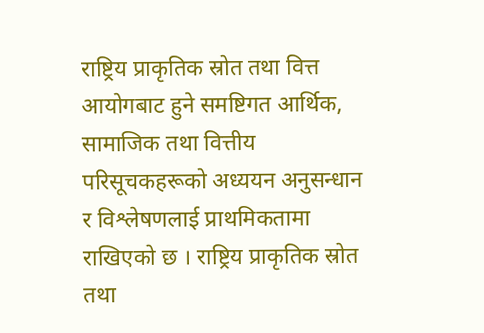राष्ट्रिय प्राकृतिक स्रोत तथा वित्त आयोगबाट हुने समष्टिगत आर्थिक, सामाजिक तथा वित्तीय परिसूचकहरूको अध्ययन अनुसन्धान र विश्लेषणलाई प्राथमिकतामा राखिएको छ । राष्ट्रिय प्राकृतिक स्रोत तथा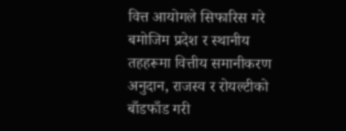वित्त आयोगले सिफारिस गरे बमोजिम प्रदेश र स्थानीय तहहरूमा वित्तीय समानीकरण अनुदान, राजस्व र रोयल्टीको बाँडफाँड गरी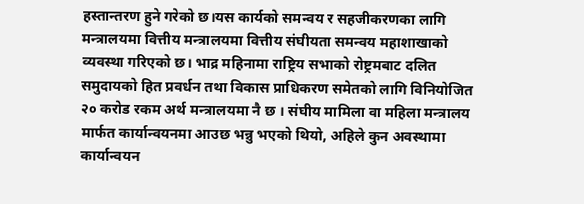हस्तान्तरण हुने गरेको छ।यस कार्यको समन्वय र सहजीकरणका लागि मन्त्रालयमा वित्तीय मन्त्रालयमा वित्तीय संघीयता समन्वय महाशाखाको व्यवस्था गरिएको छ। भाद्र महिनामा राष्ट्रिय सभाको रोष्ट्रमबाट दलित समुदायको हित प्रवर्धन तथा विकास प्राधिकरण समेतको लागि विनियोजित २० करोड रकम अर्थ मन्त्रालयमा नै छ । संघीय मामिला वा महिला मन्त्रालय मार्फत कार्यान्वयनमा आउछ भन्नु भएको थियो, अहिले कुन अवस्थामा कार्यान्वयन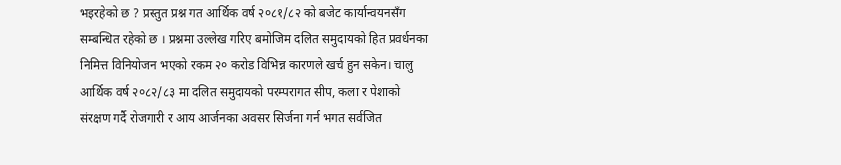भइरहेको छ ? प्रस्तुत प्रश्न गत आर्थिक वर्ष २०८१/८२ को बजेट कार्यान्वयनसँग सम्बन्धित रहेको छ । प्रश्नमा उल्लेख गरिए बमोजिम दलित समुदायको हित प्रवर्धनका निमित्त विनियोजन भएको रकम २० करोड विभिन्न कारणले खर्च हुन सकेन। चालु आर्थिक वर्ष २०८२/८३ मा दलित समुदायको परम्परागत सीप, कला र पेशाको संरक्षण गर्दै रोजगारी र आय आर्जनका अवसर सिर्जना गर्न भगत सर्वजित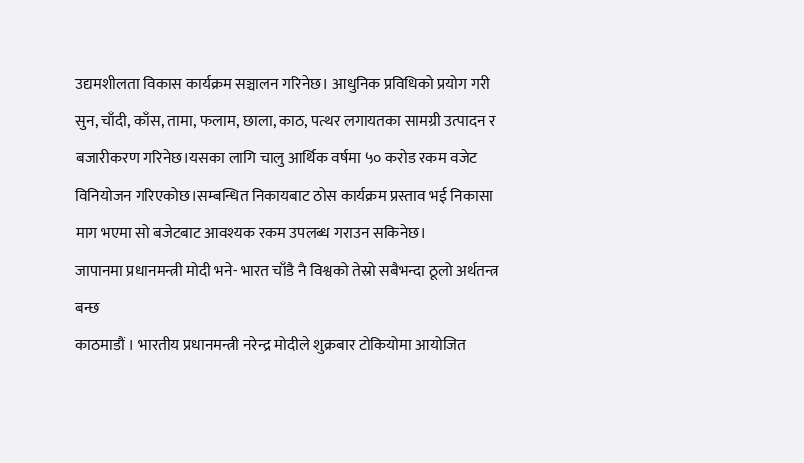उद्यमशीलता विकास कार्यक्रम सञ्चालन गरिनेछ। आधुनिक प्रविधिको प्रयोग गरी सुन, चाँदी, काँस, तामा, फलाम, छाला, काठ, पत्थर लगायतका सामग्री उत्पादन र बजारीकरण गरिनेछ।यसका लागि चालु आर्थिक वर्षमा ५० करोड रकम वजेट विनियोजन गरिएकोछ।सम्बन्धित निकायबाट ठोस कार्यक्रम प्रस्ताव भई निकासा माग भएमा सो बजेटबाट आवश्यक रकम उपलब्ध गराउन सकिनेछ।
जापानमा प्रधानमन्त्री मोदी भने- भारत चाँडै नै विश्वको तेस्रो सबैभन्दा ठूलो अर्थतन्त्र बन्छ
काठमाडौं । भारतीय प्रधानमन्त्री नरेन्द्र मोदीले शुक्रबार टोकियोमा आयोजित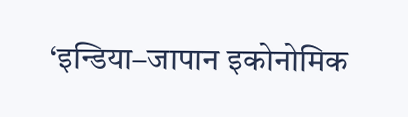‘इन्डिया–जापान इकोनोमिक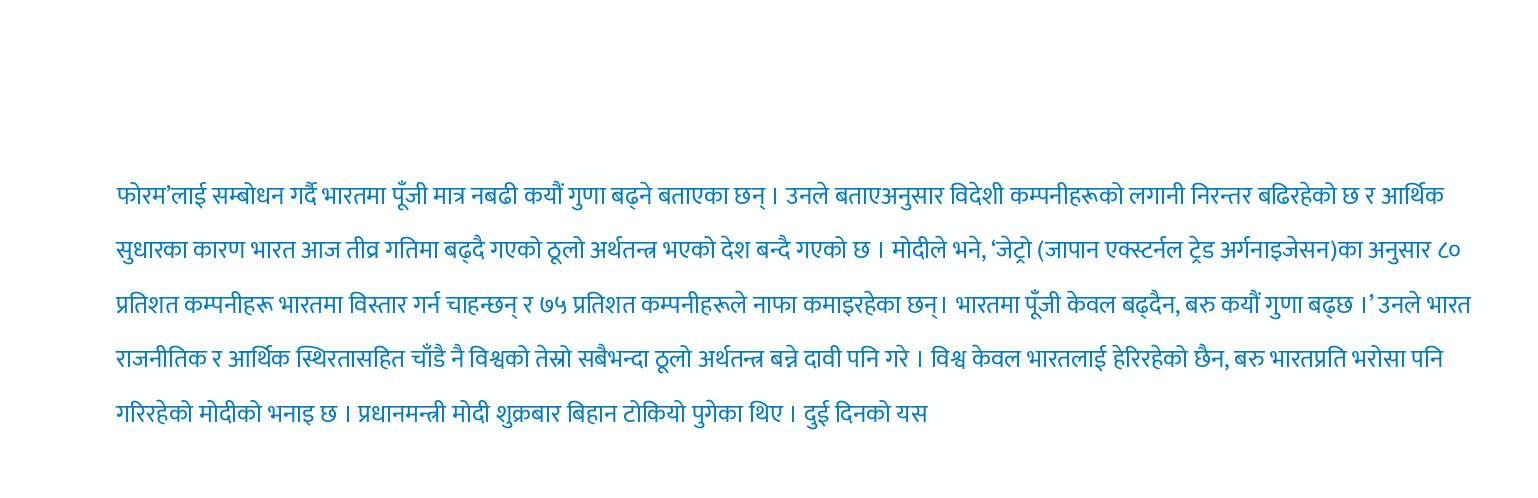फोरम’लाई सम्बोधन गर्दै भारतमा पूँजी मात्र नबढी कयौं गुणा बढ्ने बताएका छन् । उनले बताएअनुसार विदेशी कम्पनीहरूको लगानी निरन्तर बढिरहेको छ र आर्थिक सुधारका कारण भारत आज तीव्र गतिमा बढ्दै गएको ठूलो अर्थतन्त्र भएको देश बन्दै गएको छ । मोदीले भने, ‘जेट्रो (जापान एक्स्टर्नल ट्रेड अर्गनाइजेसन)का अनुसार ८० प्रतिशत कम्पनीहरू भारतमा विस्तार गर्न चाहन्छन् र ७५ प्रतिशत कम्पनीहरूले नाफा कमाइरहेका छन्। भारतमा पूँजी केवल बढ्दैन, बरु कयौं गुणा बढ्छ ।’ उनले भारत राजनीतिक र आर्थिक स्थिरतासहित चाँडै नै विश्वको तेस्रो सबैभन्दा ठूलो अर्थतन्त्र बन्ने दावी पनि गरे । विश्व केवल भारतलाई हेरिरहेको छैन, बरु भारतप्रति भरोसा पनि गरिरहेको मोदीको भनाइ छ । प्रधानमन्त्री मोदी शुक्रबार बिहान टोकियो पुगेका थिए । दुई दिनको यस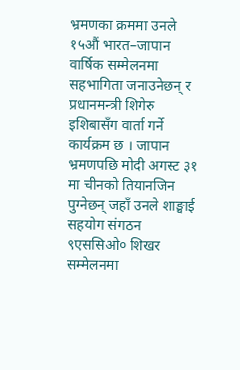भ्रमणका क्रममा उनले १५औं भारत–जापान वार्षिक सम्मेलनमा सहभागिता जनाउनेछन् र प्रधानमन्त्री शिगेरु इशिबासँग वार्ता गर्ने कार्यक्रम छ । जापान भ्रमणपछि मोदी अगस्ट ३१ मा चीनको तियानजिन पुग्नेछन् जहाँ उनले शाङ्घाई सहयोग संगठन ९एससिओ० शिखर सम्मेलनमा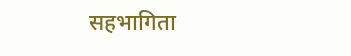सहभागिता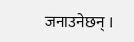जनाउनेछन् ।